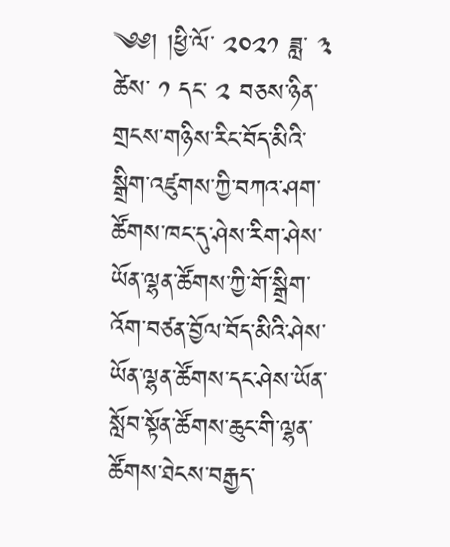༄༅། །ཕྱི་ལོ་ ༢༠༢༡ ཟླ་ ༣ ཚེས་ ༡ དང་ ༢ བཅས་ཉིན་གྲངས་གཉིས་རིང་བོད་མིའི་སྒྲིག་འཛུགས་ཀྱི་བཀའ་ཤག་ཚོགས་ཁང་དུ་ཤེས་རིག་ཤེས་ཡོན་ལྷན་ཚོགས་ཀྱི་གོ་སྒྲིག་འོག་བཙན་བྱོལ་བོད་མིའི་ཤེས་ཡོན་ལྷན་ཚོགས་དང་ཤེས་ཡོན་སློབ་སྟོན་ཚོགས་ཆུང་གི་ལྷན་ཚོགས་ཐེངས་བརྒྱད་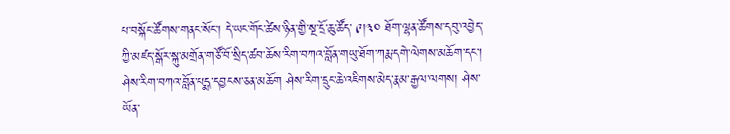པ་བསྐོང་ཚོགས་གནང་སོང་། དེ་ཡང་གོང་ཚེས་ཉིན་གྱི་སྔ་དྲོ་ཆུ་ཚོད་ ༩།༣༠ ཐོག་ལྷན་ཚོགས་དབུ་འབྱེད་ཀྱི་མཛད་སྒོར་སྐུ་མགྲོན་གཙོ་བོ་སྲིད་ཚབ་ཆོས་རིག་བཀའ་བློན་གཡུ་ཐོག་ཀརྨ་དགེ་ལེགས་མཆོག་དང་། ཤེས་རིག་བཀའ་བློན་པདྨ་དབྱངས་ཅན་མཆོག ཤེས་རིག་དྲུང་ཆེ་འཇིགས་མེད་རྣམ་རྒྱལ་ལགས། ཤེས་ཡོན་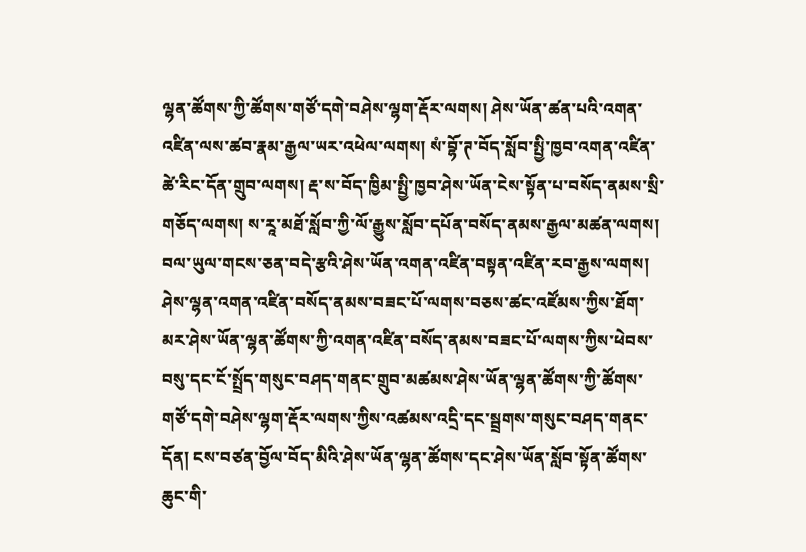ལྷན་ཚོགས་ཀྱི་ཚོགས་གཙོ་དགེ་བཤེས་ལྷག་རྡོར་ལགས། ཤེས་ཡོན་ཚན་པའི་འགན་འཛིན་ལས་ཚབ་རྣམ་རྒྱལ་ཡར་འཕེལ་ལགས། སཾ་བྷོ་ཊ་བོད་སློབ་སྤྱི་ཁྱབ་འགན་འཛིན་ཚེ་རིང་དོན་གྲུབ་ལགས། རྡ་ས་བོད་ཁྱིམ་སྤྱི་ཁྱབ་ཤེས་ཡོན་ངེས་སྟོན་པ་བསོད་ནམས་སྲི་གཅོད་ལགས། ས་རཱ་མཐོ་སློབ་ཀྱི་ལོ་རྒྱུས་སློབ་དཔོན་བསོད་ནམས་རྒྱལ་མཚན་ལགས། བལ་ཡུལ་གངས་ཅན་བདེ་རྩའི་ཤེས་ཡོན་འགན་འཛིན་བསྟན་འཛིན་རབ་རྒྱས་ལགས། ཤེས་ལྷན་འགན་འཛིན་བསོད་ནམས་བཟང་པོ་ལགས་བཅས་ཚང་འཛོམས་ཀྱིས་ཐོག་མར་ཤེས་ཡོན་ལྷན་ཚོགས་ཀྱི་འགན་འཛིན་བསོད་ནམས་བཟང་པོ་ལགས་ཀྱིས་ཕེབས་བསུ་དང་ངོ་སྤྲོད་གསུང་བཤད་གནང་གྲུབ་མཚམས་ཤེས་ཡོན་ལྷན་ཚོགས་ཀྱི་ཚོགས་གཙོ་དགེ་བཤེས་ལྷག་རྡོར་ལགས་ཀྱིས་འཚམས་འདྲི་དང་སྦྲགས་གསུང་བཤད་གནང་དོན། ངས་བཙན་བྱོལ་བོད་མིའི་ཤེས་ཡོན་ལྷན་ཚོགས་དང་ཤེས་ཡོན་སློབ་སྟོན་ཚོགས་ཆུང་གི་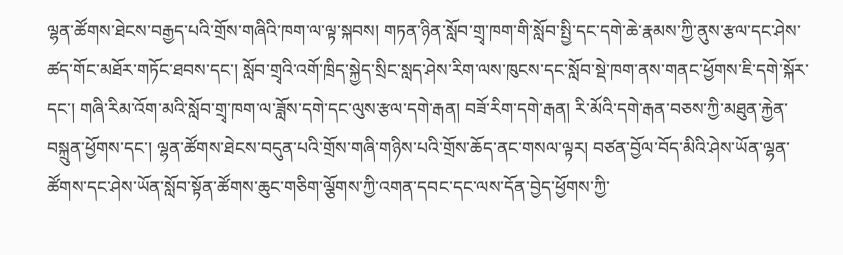ལྷན་ཚོགས་ཐེངས་བརྒྱད་པའི་གྲོས་གཞིའི་ཁག་ལ་ལྟ་སྐབས། གཏན་ཉིན་སློབ་གྲྭ་ཁག་གི་སློབ་སྤྱི་དང་དགེ་ཆེ་རྣམས་ཀྱི་ནུས་རྩལ་དང་ཤེས་ཚད་གོང་མཐོར་གཏོང་ཐབས་དང་། སློབ་གྲྭའི་འགོ་ཁྲིད་སྐྱེད་སྲིང་སླད་ཤེས་རིག་ལས་ཁུངས་དང་སློབ་སྡེ་ཁག་ནས་གནང་ཕྱོགས་ཇི་དགེ་སྐོར་དང་། གཞི་རིམ་འོག་མའི་སློབ་གྲྭ་ཁག་ལ་ཟློས་དགེ་དང་ལུས་རྩལ་དགེ་རྒན། བཟོ་རིག་དགེ་རྒན། རི་མོའི་དགེ་རྒན་བཅས་ཀྱི་མཐུན་རྐྱེན་བསྐྲུན་ཕྱོགས་དང་། ལྷན་ཚོགས་ཐེངས་བདུན་པའི་གྲོས་གཞི་གཉིས་པའི་གྲོས་ཆོད་ནང་གསལ་ལྟར། བཙན་བྱོལ་བོད་མིའི་ཤེས་ཡོན་ལྷན་ཚོགས་དང་ཤེས་ཡོན་སློབ་སྟོན་ཚོགས་ཆུང་གཅིག་ལྕོགས་ཀྱི་འགན་དབང་དང་ལས་དོན་བྱེད་ཕྱོགས་ཀྱི་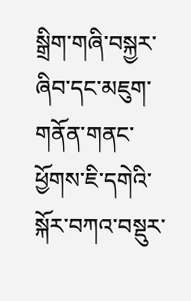སྒྲིག་གཞི་བསྐྱར་ཞིབ་དང་མཇུག་གནོན་གནང་ཕྱོགས་ཇི་དགེའི་སྐོར་བཀའ་བསྡུར་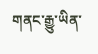གནང་རྒྱུ་ཡིན་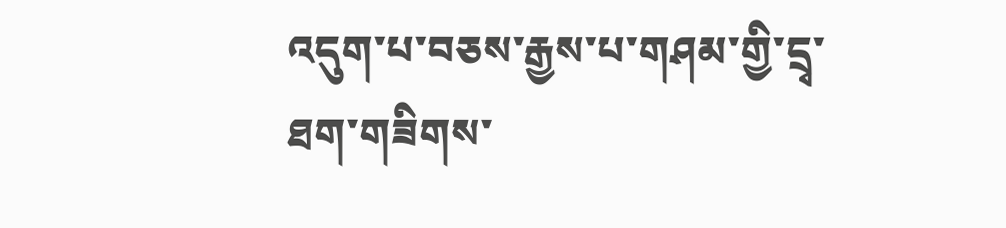འདུག་པ་བཅས་རྒྱས་པ་གཤམ་གྱི་དྲྭ་ཐག་གཟིགས་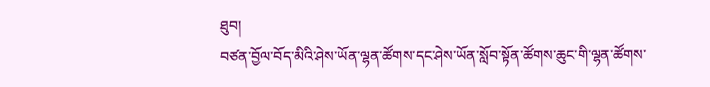ཐུབ།
བཙན་བྱོལ་བོད་མིའི་ཤེས་ཡོན་ལྷན་ཚོགས་དང་ཤེས་ཡོན་སློབ་སྟོན་ཚོགས་ཆུང་གི་ལྷན་ཚོགས་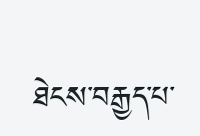ཐེངས་བརྒྱད་པ་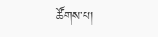ཚོགས་པ།